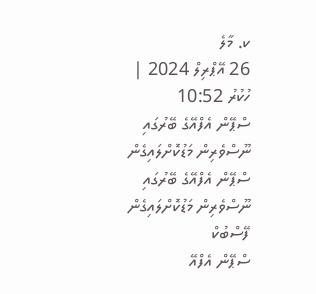ކ. މާލެ
26 އޭޕްރިލް 2024 | ހުކުރު 10:52
ސްޕޭން އެފްއޭގެ ބޭރުގައި ނޫސްވެރިން މަޑުކޮށްލައިގެން
ސްޕޭން އެފްއޭގެ ބޭރުގައި ނޫސްވެރިން މަޑުކޮށްލައިގެން
ފޭސްބުކް
ސްޕޭން އެފްއޭ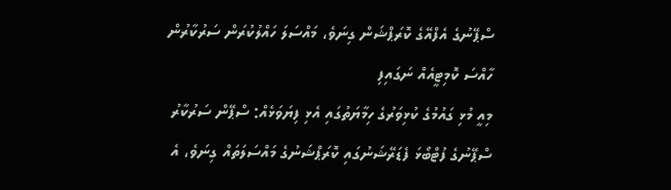ސްޕޭނުގެ އެފްއޭގެ ކޮރަޕްޝަން ގިނަވެ، މައްސަލަ ހައްލުކުރަން ސަރުކާރުން ހާއްސަ ކޮމިޓީއެއް ނަގައިފި
މިއީ މުޅި ގައުމުގެ ކުޅިވަރުގެ ހިމާޔަތުގައި އެޅި ފިޔަވަޅެއް: ސްޕޭން ސަރުކާރު
ސްޕޭނުގެ ފުޓްބޯޅަ ފެޑަރޭޝަނުގައި ކޮރަޕްޝަނުގެ މައްސަލަތައް ގިނަވެ، އެ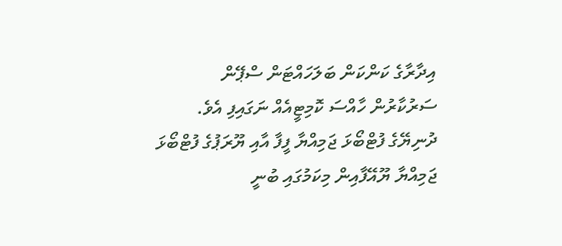އިދާރާގެ ކަންކަން ބަލަހައްޓަން ސްޕޭން ސަރުކާރުން ހާއްސަ ކޮމިޓީއެއް ނަގައިފި އެވެ.
ދުނިޔޭގެ ފުޓްބޯޅަ ޖަމިއްޔާ ފީފާ އާއި ޔޫރަޕުގެ ފުޓްބޯޅަ ޖަމިއްޔާ ޔޫއޭފާއިން މިކަމުގައި ބުނީ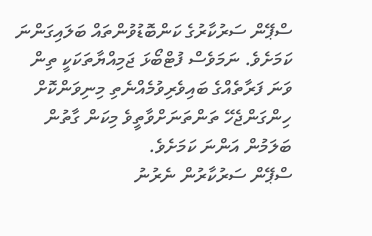ސްޕޭން ސަރުކާރުގެ ކަންބޮޑުވުންތައް ބަލައިގަންނަ ކަމަށެވެ. ނަމަވެސް ފުޓްބޯޅަ ޖަމިއްޔާތަކަކީ ތިން ވަނަ ފަރާތެއްގެ ބައިވެރިވުމެއްނެތި މިނިވަންކޮށް ހިންގަންޖެހޭ ތަންތަނަށްވާތީވެ މިކަން ގާތުން ބަލަމުން އަންނަ ކަމަށެވެ.
ސްޕޭން ސަރުކާރުން ނެރުނު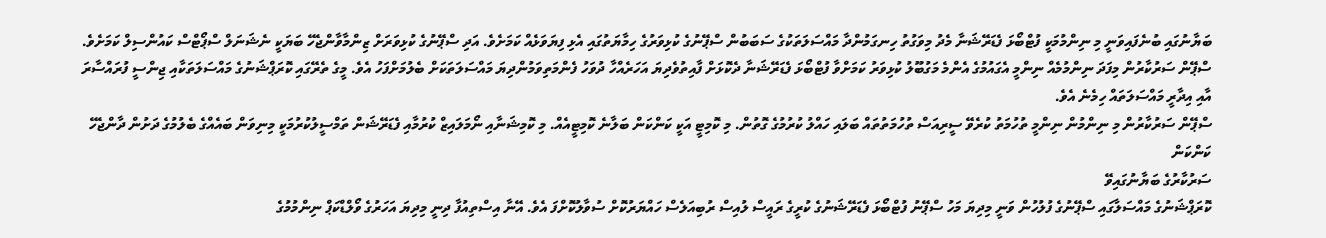ބަޔާނުގައި ބުނެފައިވަނީ މި ނިންމުމަކީ ފުޓްބޯޅަ ފެޑަރޭޝަނާ މެދު މިވަގުތު ހިނގަމުންދާ މައްސަލަތަކުގެ ސަބަބުން ސްޕޭނުގެ ކުޅިވަރުގެ ހިމާޔަތުގައި އެޅި ފިޔަވަޅެއް ކަމަށެވެ. އަދި ސްޕޭނުގެ ކުޅިވަރަށް ޒިންމާވާންޖެހޭ ބަޔަކީ ނެޝަނަލް ސްޕޯޓްސް ކައުންސިލް ކަމަށެވެ.
ސްޕޭން ސަރުކާރުން މިފަދަ ނިންމުމެއް ނިންމީ އެގައުމުގެ އެންމެ މަގުބޫލު ކުޅިވަރު ކަމަށްވާ ފުޓްބޯޅަ ފެޑަރޭޝަނާ ދެކޮޅަށް ފާއިތުވެދިޔަ އަހަރެއްހާ ދުވަހު ފެންމަތިވަމުންދިޔަ މައްސަލަތަކަށް ބެލުމަށްފަހު އެވެ. މީގެ ތެރޭގައި ކޮރަޕްޝަނުގެ މައްސަލަތަކާއި ޖިންސީ ފުރައްސާރަ އާއި އިދާރީ މައްސަލަތައް ހިމެނެ އެވެ.
ސްޕޭން ސަރުކާރުން މި ނިންމުން ނިންމީ ތުހުމަތު ކުރެވޭ ސީރިއަސް ތުހުމަތުތައް ބަލައި ހައްލު ކުރުމުގެ ގޮތުން. މި ކޮމިޓީ އަކީ ކަންކަން ބަލާނެ ކޮމިޓީއެއް. މި ކޮމިޝަނާއި ނޯމަލައިޒް ކުރުމާއި ފެޑަރޭޝަން ތަމްސީލުކުރުމަކީ މިނިވަން ބައެއްގެ ބެލުމުގެ ދަށުން ދާންޖެހޭ ކަންކަން
ސަރުކާރުގެ ބަޔާނުގައިވޭ
ކޮރަޕްޝަނުގެ މައްސަލާގައި ސްޕޭނުގެ ފުލުހުން ވަނީ މިދިޔަ މަހު ސްޕޭނު ފުޓްބޯޅަ ފެޑަރޭޝަނުގެ ކުރީގެ ރައީސް ލުއިސް ރުބިއަލެސް ހައްޔަރުކޮށް ސުވާލުކޮށްފަ އެވެ. އޭނާ އިސްތިއުފާ ދިނީ މިދިޔަ އަހަރުގެ ވޯލްޑްކަޕް ނިންމުމުގެ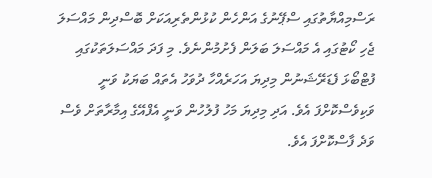ރަސްމިއްޔާތުގައި ސްޕޭނުގެ އަންހެން ކުޅުންތެރިއަކަށް ބޮސްދިން މައްސަލަ ޖެހި ކޯޓުގައި އެ މައްސަލަ ބަލަން ފެށުމުންނެވެ. މި ފަދަ މައްސަލަތަކުގައި ފުޓްބޯޅަ ފެޑަރޭޝަނުން މިދިޔަ އަހަރެއްހާ ދުވަހު އެތައް ބަޔަކު ވަނީ ވަކިވެސްކޮށްފަ އެވެ. އަދި މިދިޔަ މަހު ފުލުހުން ވަނީ އެފްއޭގެ އިމާރާތަށް ވެސް ވަދެ ފާސްކޮށްފަ އެވެ.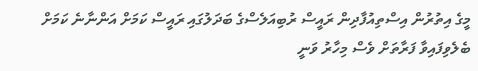މީގެ އިތުރުން އިސްތިއުފާދިން ރައީސް ރުބިއަލެސްގެ ބަދަލުގައި ރައީސް ކަމަށް އަންނާނެ ކަމަށް ބެލެވިފައިވާ ފަރާތަށް ވެސް މިހާރު ވަނީ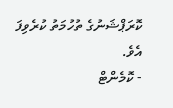ކޮރަޕްޝަނުގެ ތުހުމަތު ކުރެވިފަ އެވެ.
- ކޮމެންޓް